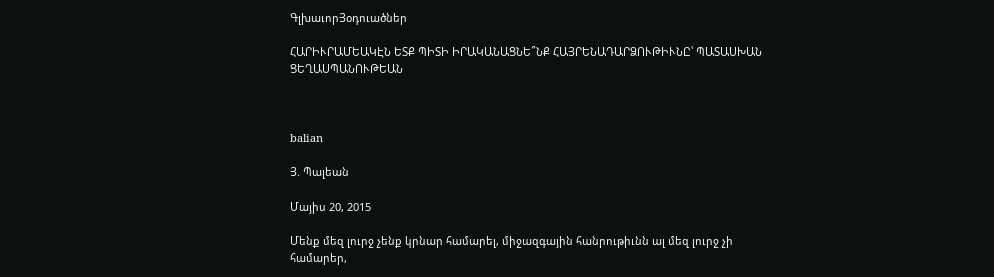ԳլխաւորՅօդուածներ

ՀԱՐԻՒՐԱՄԵԱԿԷՆ ԵՏՔ ՊԻՏԻ ԻՐԱԿԱՆԱՑՆԵ՞ՆՔ ՀԱՅՐԵՆԱԴԱՐՁՈՒԹԻՒՆԸ՝ ՊԱՏԱՍԽԱՆ ՑԵՂԱՍՊԱՆՈՒԹԵԱՆ



balian

Յ. Պալեան

Մայիս 20, 2015

Մենք մեզ լուրջ չենք կրնար համարել, միջազգային հանրութիւնն ալ մեզ լուրջ չի համարեր,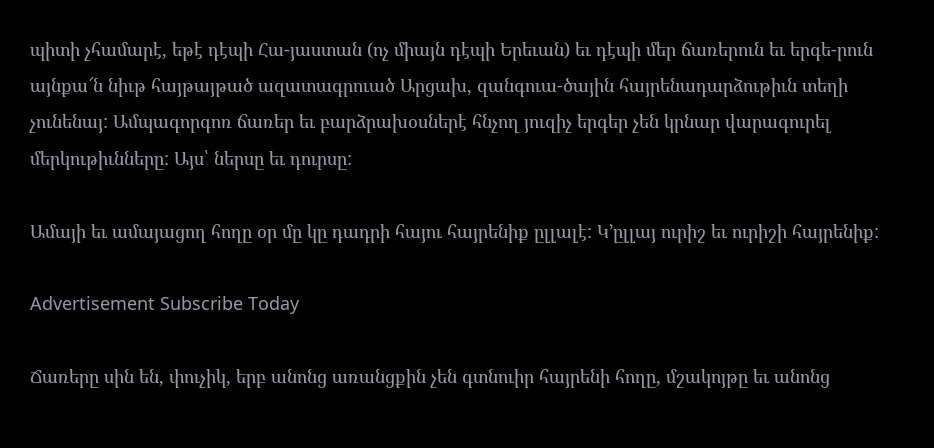պիտի չհամարէ, եթէ դէպի Հա-յաստան (ոչ միայն դէպի Երեւան) եւ դէպի մեր ճառերուն եւ երգե-րուն այնքա՜ն նիւթ հայթայթած ազատագրուած Արցախ, զանգուա-ծային հայրենադարձութիւն տեղի չունենայ: Ամպագորգոռ ճառեր եւ բարձրախօսներէ հնչող յուզիչ երգեր չեն կրնար վարագուրել մերկութիւնները: Այս՝ ներսը եւ դուրսը:

Ամայի եւ ամայացող հողը օր մը կը դադրի հայու հայրենիք ըլլալէ: Կ’ըլլայ ուրիշ եւ ուրիշի հայրենիք:

Advertisement Subscribe Today

Ճառերը սին են, փուչիկ, երբ անոնց առանցքին չեն գտնուիր հայրենի հողը, մշակոյթը եւ անոնց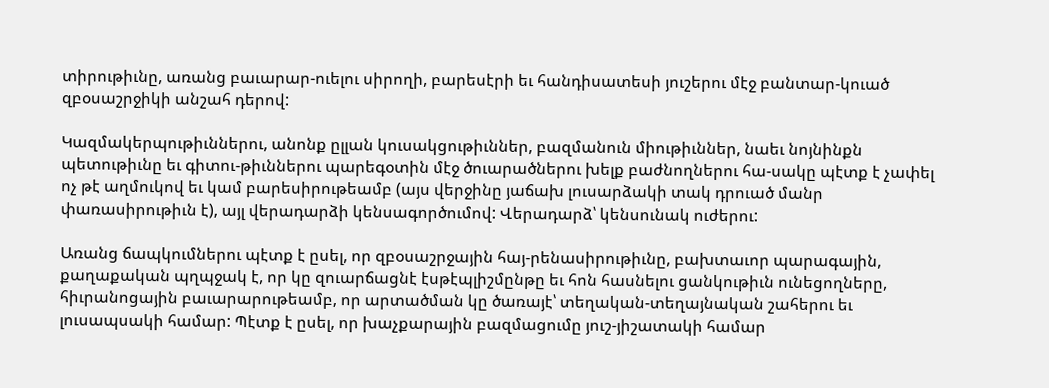տիրութիւնը, առանց բաւարար-ուելու սիրողի, բարեսէրի եւ հանդիսատեսի յուշերու մէջ բանտար-կուած զբօսաշրջիկի անշահ դերով:

Կազմակերպութիւններու, անոնք ըլլան կուսակցութիւններ, բազմանուն միութիւններ, նաեւ նոյնինքն պետութիւնը եւ գիտու-թիւններու պարեգօտին մէջ ծուարածներու խելք բաժնողներու հա-սակը պէտք է չափել ոչ թէ աղմուկով եւ կամ բարեսիրութեամբ (այս վերջինը յաճախ լուսարձակի տակ դրուած մանր փառասիրութիւն է), այլ վերադարձի կենսագործումով: Վերադարձ՝ կենսունակ ուժերու:

Առանց ճապկումներու պէտք է ըսել, որ զբօսաշրջային հայ-րենասիրութիւնը, բախտաւոր պարագային, քաղաքական պղպջակ է, որ կը զուարճացնէ էսթէպլիշմընթը եւ հոն հասնելու ցանկութիւն ունեցողները, հիւրանոցային բաւարարութեամբ, որ արտածման կը ծառայէ՝ տեղական-տեղայնական շահերու եւ լուսապսակի համար: Պէտք է ըսել, որ խաչքարային բազմացումը յուշ-յիշատակի համար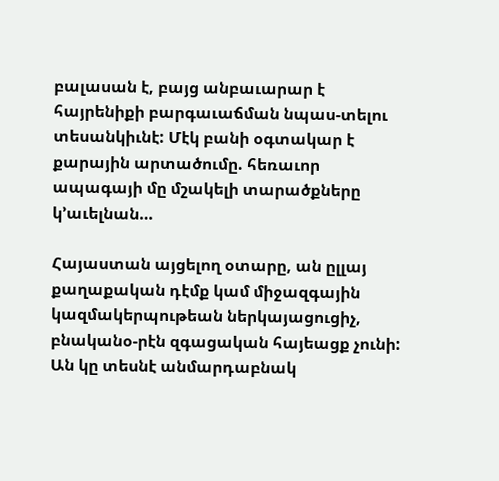բալասան է, բայց անբաւարար է հայրենիքի բարգաւաճման նպաս-տելու տեսանկիւնէ: Մէկ բանի օգտակար է քարային արտածումը. հեռաւոր ապագայի մը մշակելի տարածքները կ’աւելնան…

Հայաստան այցելող օտարը, ան ըլլայ քաղաքական դէմք կամ միջազգային կազմակերպութեան ներկայացուցիչ, բնականօ-րէն զգացական հայեացք չունի: Ան կը տեսնէ անմարդաբնակ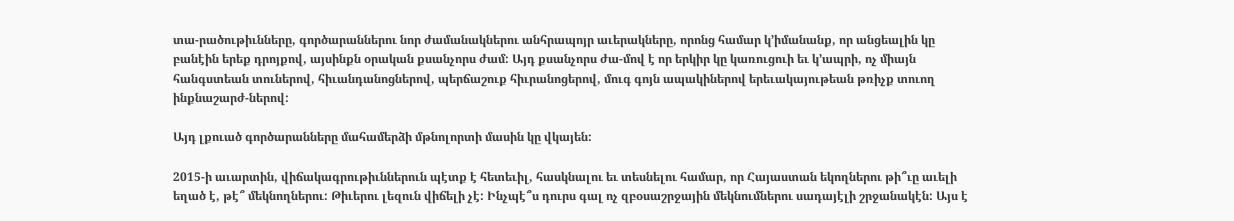տա-րածութիւնները, գործարաններու նոր ժամանակներու անհրապոյր աւերակները, որոնց համար կ’իմանանք, որ անցեալին կը բանէին երեք դրոյքով, այսինքն օրական քսանչորս ժամ: Այդ քսանչորս ժա-մով է որ երկիր կը կառուցուի եւ կ’ապրի, ոչ միայն հանգստեան տուներով, հիւանդանոցներով, պերճաշուք հիւրանոցերով, մուգ գոյն ապակիներով երեւակայութեան թռիչք տուող ինքնաշարժ-ներով:

Այդ լքուած գործարանները մահամերձի մթնոլորտի մասին կը վկայեն:

2015-ի աւարտին, վիճակագրութիւններուն պէտք է հետեւիլ, հասկնալու եւ տեսնելու համար, որ Հայաստան եկողներու թի՞ւը աւելի եղած է, թէ՞ մեկնողներու: Թիւերու լեզուն վիճելի չէ: Ինչպէ՞ս դուրս գալ ոչ զբօսաշրջային մեկնումներու սադայէլի շրջանակէն: Այս է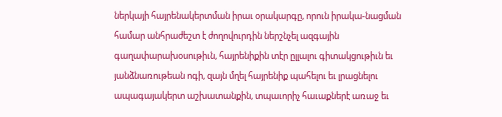ներկայի հայրենակերտման իրաւ օրակարգը, որուն իրակա-նացման համար անհրաժեշտ է ժողովուրդին ներշնչել ազգային գաղափարախօսութիւն, հայրենիքին տէր ըլլալու գիտակցութիւն եւ յանձնառութեան ոգի, զայն մղել հայրենիք պահելու եւ լրացնելու ապագայակերտ աշխատանքին, տպաւորիչ հաւաքներէ առաջ եւ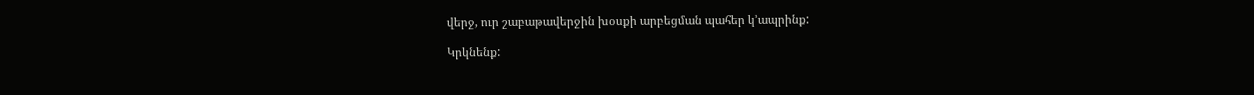վերջ, ուր շաբաթավերջին խօսքի արբեցման պահեր կ’ապրինք:

Կրկնենք: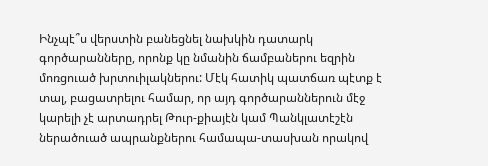Ինչպէ՞ս վերստին բանեցնել նախկին դատարկ գործարանները, որոնք կը նմանին ճամբաներու եզրին մոռցուած խրտուիլակներու: Մէկ հատիկ պատճառ պէտք է տալ, բացատրելու համար, որ այդ գործարաններուն մէջ կարելի չէ արտադրել Թուր-քիայէն կամ Պանկլատէշէն ներածուած ապրանքներու համապա-տասխան որակով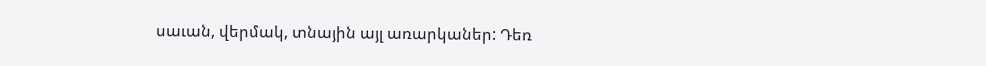սաւան, վերմակ, տնային այլ առարկաներ: Դեռ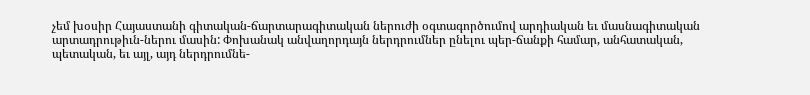չեմ խօսիր Հայաստանի գիտական-ճարտարագիտական ներուժի օգտագործումով արդիական եւ մասնագիտական արտադրութիւն-ներու մասին: Փոխանակ անվաղորդայն ներդրումներ ընելու պեր-ճանքի համար, անհատական, պետական, եւ այլ, այդ ներդրումնե-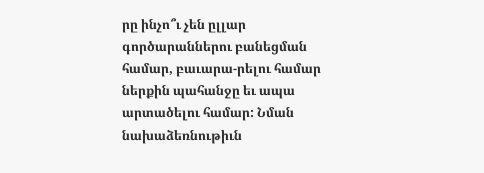րը ինչո՞ւ չեն ըլլար գործարաններու բանեցման համար, բաւարա-րելու համար ներքին պահանջը եւ ապա արտածելու համար: Նման նախաձեռնութիւն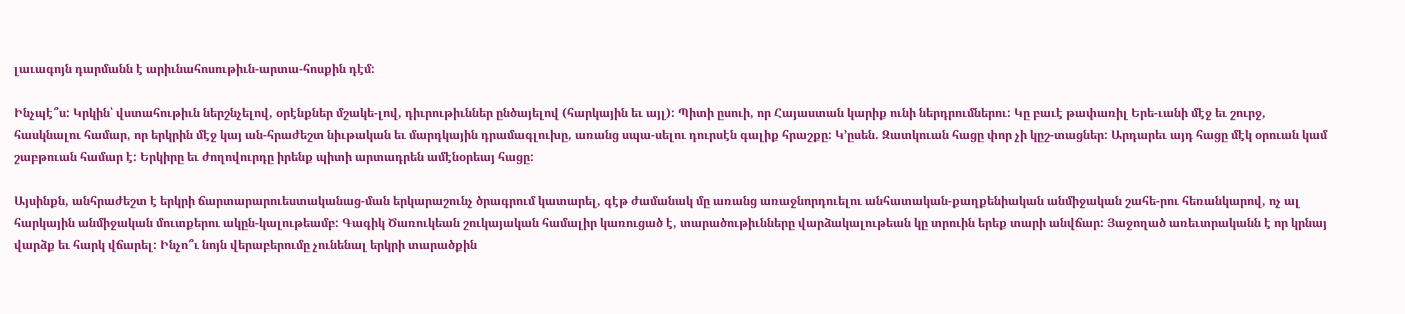լաւագոյն դարմանն է արիւնահոսութիւն-արտա-հոսքին դէմ:

Ինչպէ՞ս: Կրկին՝ վստահութիւն ներշնչելով, օրէնքներ մշակե-լով, դիւրութիւններ ընծայելով (հարկային եւ այլ): Պիտի ըսուի, որ Հայաստան կարիք ունի ներդրումներու: Կը բաւէ թափառիլ Երե-ւանի մէջ եւ շուրջ, հասկնալու համար, որ երկրին մէջ կայ ան-հրաժեշտ նիւթական եւ մարդկային դրամագլուխը, առանց սպա-սելու դուրսէն գալիք հրաշքը: Կ’ըսեն. Զատկուան հացը փոր չի կըշ-տացներ: Արդարեւ այդ հացը մէկ օրուան կամ շաբթուան համար է: Երկիրը եւ ժողովուրդը իրենք պիտի արտադրեն ամէնօրեայ հացը:

Այսինքն, անհրաժեշտ է երկրի ճարտարարուեստականաց-ման երկարաշունչ ծրագրում կատարել, գէթ ժամանակ մը առանց առաջնորդուելու անհատական-քաղքենիական անմիջական շահե-րու հեռանկարով, ոչ ալ հարկային անմիջական մուտքերու ակըն-կալութեամբ: Գագիկ Ծառուկեան շուկայական համալիր կառուցած է, տարածութիւնները վարձակալութեան կը տրուին երեք տարի անվճար: Յաջողած առեւտրականն է որ կրնայ վարձք եւ հարկ վճարել: Ինչո՞ւ նոյն վերաբերումը չունենալ երկրի տարածքին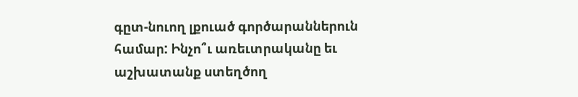գըտ-նուող լքուած գործարաններուն համար: Ինչո՞ւ առեւտրականը եւ աշխատանք ստեղծող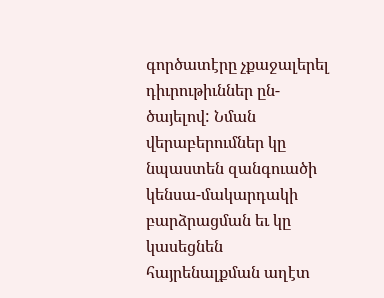գործատէրը չքաջալերել դիւրութիւններ ըն-ծայելով: Նման վերաբերումներ կը նպաստեն զանգուածի կենսա-մակարդակի բարձրացման եւ կը կասեցնեն հայրենալքման աղէտ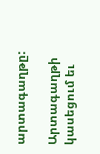արտագաղթը:

Արտագաղթի կասեցում եւ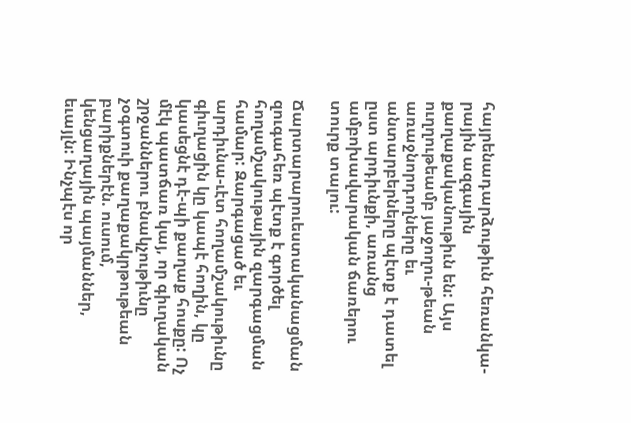հայրենադարձութիւն հեռանկա-րային ազգային քաղաքականութիւն են: Այս ուղղութեամբ յաջողու-թեան առաջնորդողները եւ անտարբերները պէտք է դատել ըստ արդիւնքի, առանց ամբոխավարական ճառերու տուրք տալու:

Ճարտարարուեստականացման զուգահեռ պէտք է գործել հողամշակութային զարգացման համար: Զարգացած եւ արդիւնա-ւէտ հողամշակութիւնը գիւղացին կը կապէ հողին, կը կասեցնէ դէ-պի քաղաք հոսքը: Ոչ մէկ պատճառ կայ, որ գիւղական շրջաններու բնակչութիւնը չօգտուի քաղաքակրթութեան բարիքներէն. ուսում, կենցաղային պայմաններ, եւայլն: Ինչպէս որ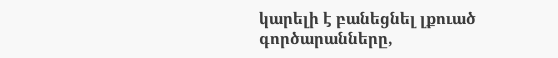կարելի է բանեցնել լքուած գործարանները,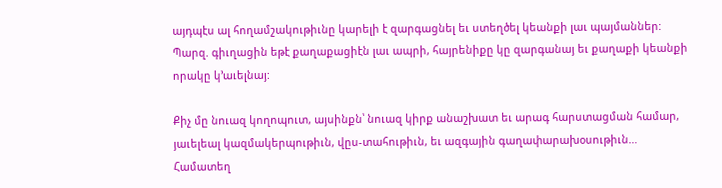այդպէս ալ հողամշակութիւնը կարելի է զարգացնել եւ ստեղծել կեանքի լաւ պայմաններ: Պարզ. գիւղացին եթէ քաղաքացիէն լաւ ապրի, հայրենիքը կը զարգանայ եւ քաղաքի կեանքի որակը կ’աւելնայ:

Քիչ մը նուազ կողոպուտ, այսինքն՝ նուազ կիրք անաշխատ եւ արագ հարստացման համար, յաւելեալ կազմակերպութիւն, վըս-տահութիւն, եւ ազգային գաղափարախօսութիւն… Համատեղ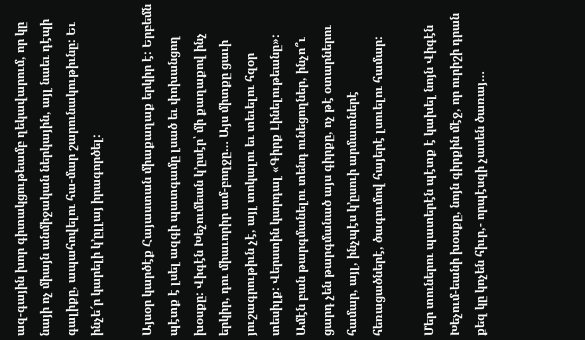ազ-գային խոր գիտակցութեամբ ղեկավարում, որ կը նայի ոչ միայն անմիջական ներկային, այլ նաեւ դէպի գալիքը, ապահովելու հա-մար շարունակութիւնը: Եւ ինչե՜ր կարելի կ’ըլլայ իրագործել:

Այսօր կարծէք Հայաստան միաքաղաք երկիր է: Երբեմն պէտք է լսել ազգի պատգամը լսած եւ փոխանցող խօսքը: Վիգէն Խեչումեան կ’ըսէր՝ մի քաղաքով ինչ երկիր, դու միաւորիր ամ-բողջը… Այս միտքը ցաւի յուշագրութիւն չէ, այլ տոկալու եւ տեւելու հզօր տեսիլք: Վերստին կարդալ «Գիրք Լինելութեանը»: Ամէն բան թարգմանելու տենդ ունեցողներ, ինչո՞ւ ցարդ չեն թարգմանած այս գիրքը, ոչ թէ օտարներու համար, այլ, ինչպէս կ’ըսուի արմատներէ հեռացածներէ, ծագումով հայերէ լսուելու համար:

Մեր տուներու պատերէն պէտք է կախել նոյն Վիգէն Խեչում-եանի խօսքը, նոյն գիրքին մէջ, որ ուրիշի դրան քեզ կը կոչեն հիւր,- որպէսզի չասեն ծառայ…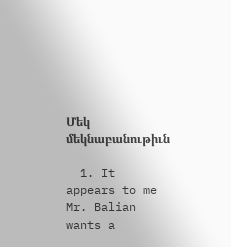Մեկ մեկնաբանութիւն

  1. It appears to me Mr. Balian wants a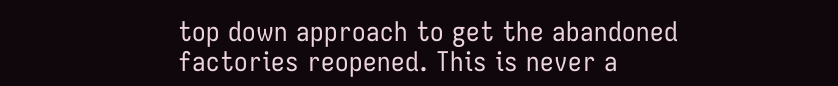top down approach to get the abandoned factories reopened. This is never a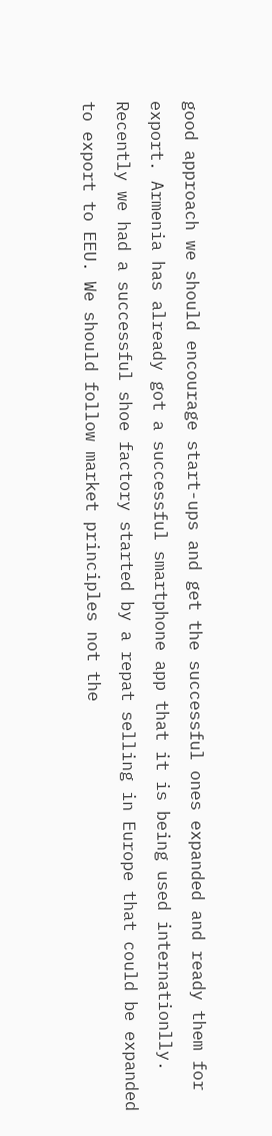good approach we should encourage start-ups and get the successful ones expanded and ready them for export. Armenia has already got a successful smartphone app that it is being used internationlly. Recently we had a successful shoe factory started by a repat selling in Europe that could be expanded to export to EEU. We should follow market principles not the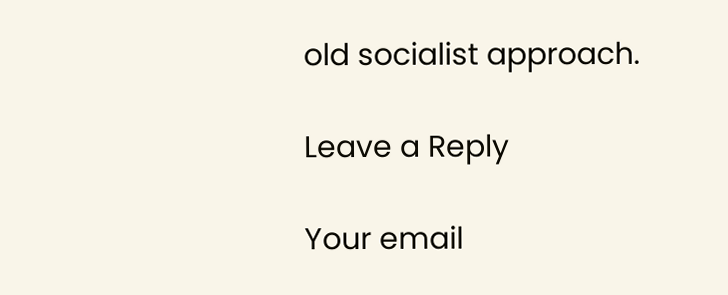old socialist approach.

Leave a Reply

Your email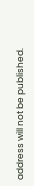address will not be published.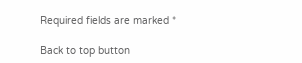Required fields are marked *

Back to top button